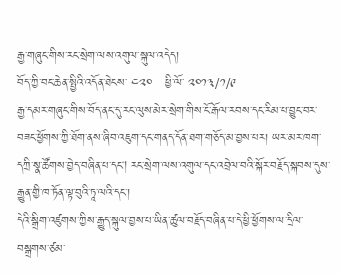རྒྱ་གཞུང་གིས་རང་སྲེག་ལས་འགུལ་སྐུལ་འདེད།
བོད་ཀྱི་བང་ཆེན་སྤྱིའི་འདོན་ཐེངས་ ༤༢༠   ཕྱི་ལོ་ ༢༠༡༣/༡/༩
རྒྱ་དམར་གཞུང་གིས་བོད་ནང་དུ་རང་ལུས་མེར་སྲེག་གིས་ངོ་རྒོལ་རབས་དང་རིམ་པ་བྱུང་བར་བཟང་ཕྱོགས་ཀྱི་ཐོག་ནས་ཞིབ་འཇུག་དང་གནད་དོན་ཐག་གཅོད་མ་བྱས་པར། ཡར་མར་ཁག་དཀྲི་སྣ་ཚོགས་བྱེད་བཞིན་པ་དང། རང་སྲེག་ལས་འགུལ་དང་འབྲེལ་བའི་སྐོར་བརྗོད་སྐབས་དུས་རྒྱུན་གྱི་ཁ་ཏོན་ལྟ་བུའི་ཏཱ་ལའི་དང་།
དེའི་སྒྲིག་འཛུགས་ཀྱིས་རྒྱུད་སྐུལ་བྱས་པ་ཡིན་ཚུལ་བརྗོད་བཞིན་པ་དེ་ཕྱི་ཕྱོགས་ལ་དྲིལ་བསྒྲགས་ཙམ་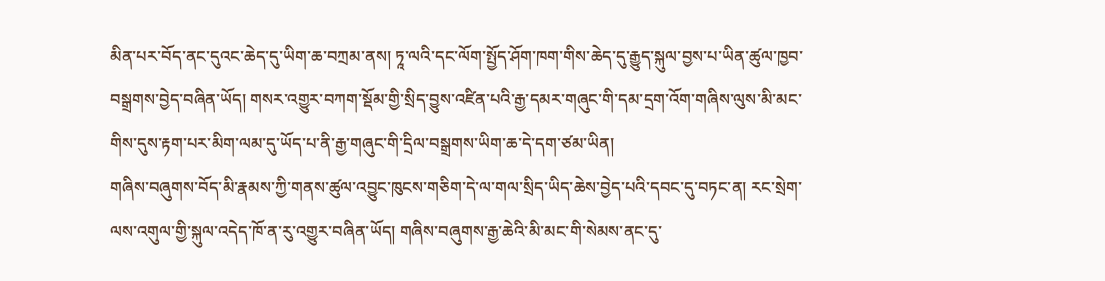མིན་པར་བོད་ནང་དུའང་ཆེད་དུ་ཡིག་ཆ་བཀྲམ་ནས། ཏཱ་ལའི་དང་ལོག་སྤྱོད་ཤོག་ཁག་གིས་ཆེད་དུ་རྒྱུད་སྐུལ་བྱས་པ་ཡིན་ཚུལ་ཁྱབ་བསྒྲགས་བྱེད་བཞིན་ཡོད། གསར་འགྱུར་བཀག་སྡོམ་གྱི་སྲིད་བྱུས་འཛིན་པའི་རྒྱ་དམར་གཞུང་གི་དམ་དྲག་འོག་གཞིས་ལུས་མི་མང་གིས་དུས་རྟག་པར་མིག་ལམ་དུ་ཡོད་པ་ནི་རྒྱ་གཞུང་གི་དྲིལ་བསྒྲགས་ཡིག་ཆ་དེ་དག་ཙམ་ཡིན།
གཞིས་བཞུགས་བོད་མི་རྣམས་ཀྱི་གནས་ཚུལ་འབྱུང་ཁུངས་གཅིག་དེ་ལ་གལ་སྲིད་ཡིད་ཆེས་བྱེད་པའི་དབང་དུ་བཏང་ན། རང་སྲེག་ལས་འགུལ་གྱི་སྐུལ་འདེད་ཁོ་ན་རུ་འགྱུར་བཞིན་ཡོད། གཞིས་བཞུགས་རྒྱ་ཆེའི་མི་མང་གི་སེམས་ནང་དུ་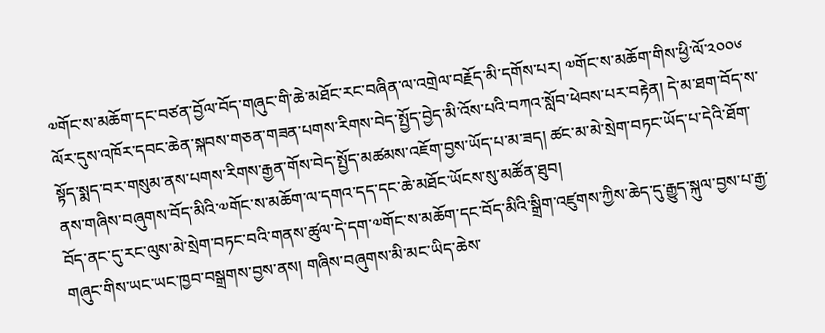༧གོང་ས་མཆོག་དང་བཙན་བྱོལ་བོད་གཞུང་གི་ཆེ་མཐོང་རང་བཞིན་ལ་འགྲེལ་བརྗོད་མི་དགོས་པར། ༧གོང་ས་མཆོག་གིས་ཕྱི་ལོ་༢༠༠༦ ལོར་དུས་འཁོར་དབང་ཆེན་སྐབས་གཅན་གཟན་པགས་རིགས་བེད་སྤྱོད་བྱེད་མི་འོས་པའི་བཀའ་སློབ་ཕེབས་པར་བརྟེན། དེ་མ་ཐག་བོད་ས་སྟོད་སྨད་བར་གསུམ་ནས་པགས་རིགས་རྒྱན་གོས་བེད་སྤྱོད་མཚམས་འཇོག་བྱས་ཡོད་པ་མ་ཟད། ཚང་མ་མེ་སྲེག་བཏང་ཡོད་པ་དེའི་ཐོག་ནས་གཞིས་བཞུགས་བོད་མིའི་༧གོང་ས་མཆོག་ལ་དགའ་དད་དང་ཆེ་མཐོང་ཡོངས་སུ་མཚོན་ཐུབ།
བོད་ནང་དུ་རང་ལུས་མེ་སྲེག་བཏང་བའི་གནས་ཚུལ་དེ་དག་༧གོང་ས་མཆོག་དང་བོད་མིའི་སྒྲིག་འཛུགས་ཀྱིས་ཆེད་དུ་རྒྱུད་སྐུལ་བྱས་པ་རྒྱ་གཞུང་གིས་ཡང་ཡང་ཁྱབ་བསྒྲགས་བྱས་ནས། གཞིས་བཞུགས་མི་མང་ཡིད་ཆེས་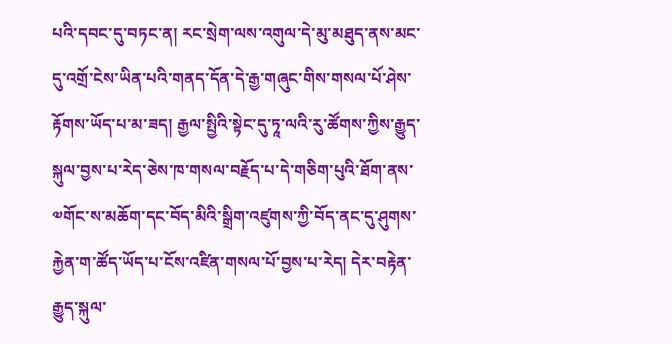པའི་དབང་དུ་བཏང་ན། རང་སྲེག་ལས་འགུལ་དེ་མུ་མཐུད་ནས་མང་དུ་འགྲོ་ངེས་ཡིན་པའི་གནད་དོན་དེ་རྒྱ་གཞུང་གིས་གསལ་པོ་ཤེས་རྟོགས་ཡོད་པ་མ་ཟད། རྒྱལ་སྤྱིའི་སྟེང་དུ་ཏཱ་ལའི་རུ་ཚོགས་ཀྱིས་རྒྱུད་སྐུལ་བྱས་པ་རེད་ཅེས་ཁ་གསལ་བརྗོད་པ་དེ་གཅིག་པུའི་ཐོག་ནས་༧གོང་ས་མཆོག་དང་བོད་མིའི་སྒྲིག་འཛུགས་ཀྱི་བོད་ནང་དུ་ཤུགས་རྐྱེན་ག་ཚོད་ཡོད་པ་ངོས་འཛིན་གསལ་པོ་བྱས་པ་རེད། དེར་བརྟེན་རྒྱུད་སྐུལ་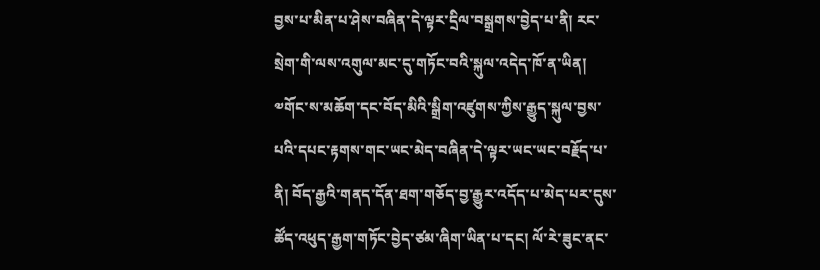བྱས་པ་མིན་པ་ཤེས་བཞིན་དེ་ལྟར་དྲིལ་བསྒྲགས་བྱེད་པ་ནི། རང་སྲེག་གི་ལས་འགུལ་མང་དུ་གཏོང་བའི་སྐུལ་འདེད་ཁོ་ན་ཡིན།
༧གོང་ས་མཆོག་དང་བོད་མིའི་སྒྲིག་འཛུགས་ཀྱིས་རྒྱུད་སྐུལ་བྱས་པའི་དཔང་རྟགས་གང་ཡང་མེད་བཞིན་དེ་ལྟར་ཡང་ཡང་བརྗོད་པ་ནི། བོད་རྒྱའི་གནད་དོན་ཐག་གཅོད་བྱ་རྒྱུར་འདོད་པ་མེད་པར་དུས་ཚོད་འཕུད་རྒྱག་གཏོང་བྱེད་ཙམ་ཞིག་ཡིན་པ་དང། ལོ་རེ་ཟུང་ནང་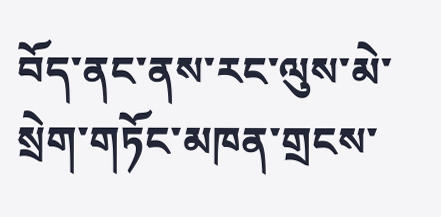བོད་ནང་ནས་རང་ལུས་མེ་སྲེག་གཏོང་མཁན་གྲངས་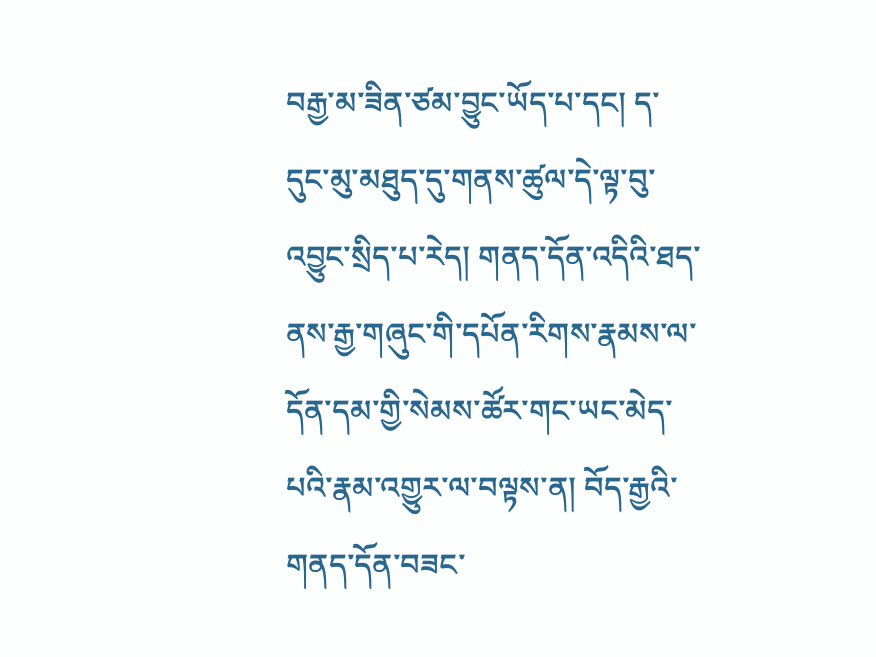བརྒྱ་མ་ཟིན་ཙམ་བྱུང་ཡོད་པ་དང། ད་དུང་མུ་མཐུད་དུ་གནས་ཚུལ་དེ་ལྟ་བུ་འབྱུང་སྲིད་པ་རེད། གནད་དོན་འདིའི་ཐད་ནས་རྒྱ་གཞུང་གི་དཔོན་རིགས་རྣམས་ལ་དོན་དམ་གྱི་སེམས་ཚོར་གང་ཡང་མེད་པའི་རྣམ་འགྱུར་ལ་བལྟས་ན། བོད་རྒྱའི་གནད་དོན་བཟང་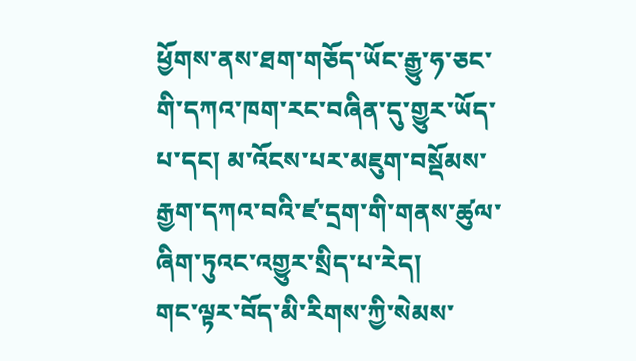ཕྱོགས་ནས་ཐག་གཅོད་ཡོང་རྒྱུ་ཧ་ཅང་གི་དཀའ་ཁག་རང་བཞིན་དུ་གྱུར་ཡོད་པ་དང། མ་འོངས་པར་མཇུག་བསྡོམས་རྒྱག་དཀའ་བའི་ཛ་དྲག་གི་གནས་ཚུལ་ཞིག་ཏུའང་འགྱུར་སྲིད་པ་རེད།
གང་ལྟར་བོད་མི་རིགས་ཀྱི་སེམས་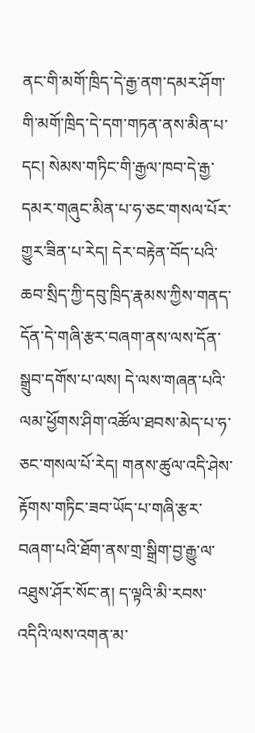ནང་གི་མགོ་ཁྲིད་དེ་རྒྱ་ནག་དམར་ཤོག་གི་མགོ་ཁྲིད་དེ་དག་གཏན་ནས་མིན་པ་དང། སེམས་གཏིང་གི་རྒྱལ་ཁབ་དེ་རྒྱ་དམར་གཞུང་མིན་པ་ཧ་ཅང་གསལ་པོར་གྱུར་ཟིན་པ་རེད། དེར་བརྟེན་བོད་པའི་ཆབ་སྲིད་ཀྱི་དབུ་ཁྲིད་རྣམས་ཀྱིས་གནད་དོན་དེ་གཞི་རྩར་བཞག་ནས་ལས་དོན་སྒྲུབ་དགོས་པ་ལས། དེ་ལས་གཞན་པའི་ལམ་ཕྱོགས་ཤིག་འཚོལ་ཐབས་མེད་པ་ཧ་ཅང་གསལ་པོ་རེད། གནས་ཚུལ་འདི་ཤེས་རྟོགས་གཏིང་ཟབ་ཡོད་པ་གཞི་རྩར་བཞག་པའི་ཐོག་ནས་གྲ་སྒྲིག་བྱ་རྒྱུ་ལ་འཐུས་ཤོར་སོང་ན། ད་ལྟའི་མི་རབས་འདིའི་ལས་འགན་མ་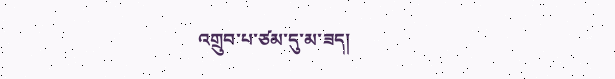འགྲུབ་པ་ཙམ་དུ་མ་ཟད།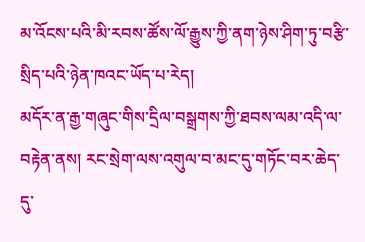མ་འོངས་པའི་མི་རབས་ཚོས་ལོ་རྒྱུས་ཀྱི་ནག་ཉེས་ཤིག་ཏུ་བརྩི་སྲིད་པའི་ཉེན་ཁའང་ཡོད་པ་རེད།
མདོར་ན་རྒྱ་གཞུང་གིས་དྲིལ་བསྒྲགས་ཀྱི་ཐབས་ལམ་འདི་ལ་བརྟེན་ནས། རང་སྲེག་ལས་འགུལ་བ་མང་དུ་གཏོང་བར་ཆེད་དུ་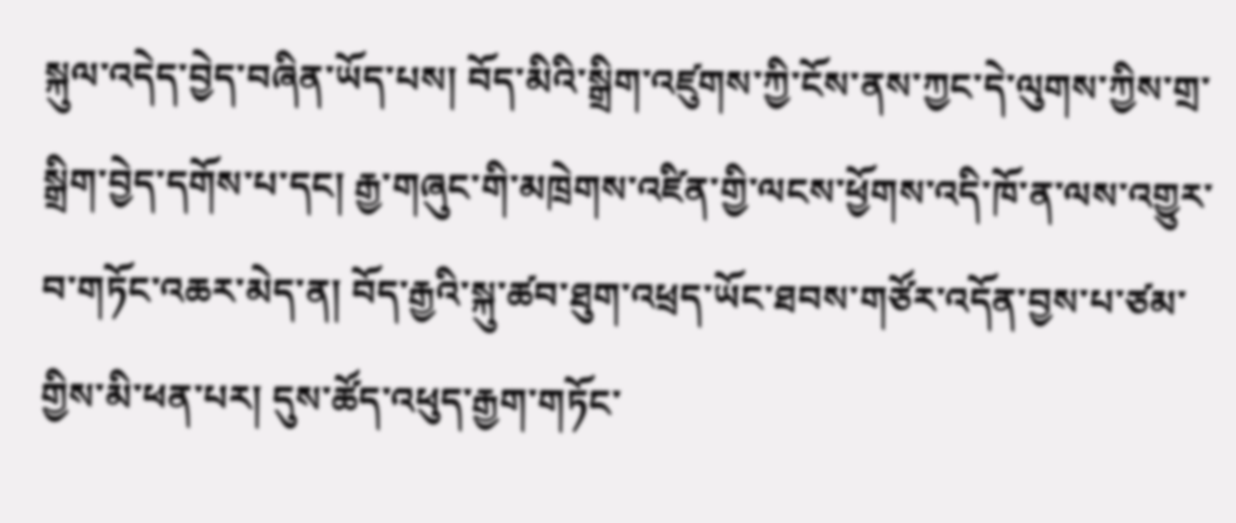སྐུལ་འདེད་བྱེད་བཞིན་ཡོད་པས། བོད་མིའི་སྒྲིག་འཛུགས་ཀྱི་ངོས་ནས་ཀྱང་དེ་ལུགས་ཀྱིས་གྲ་སྒྲིག་བྱེད་དགོས་པ་དང། རྒྱ་གཞུང་གི་མཁྲེགས་འཛིན་གྱི་ལངས་ཕྱོགས་འདི་ཁོ་ན་ལས་འགྱུར་བ་གཏོང་འཆར་མེད་ན། བོད་རྒྱའི་སྐུ་ཚབ་ཐུག་འཕྲད་ཡོང་ཐབས་གཙོར་འདོན་བྱས་པ་ཙམ་གྱིས་མི་ཕན་པར། དུས་ཚོད་འཕུད་རྒྱག་གཏོང་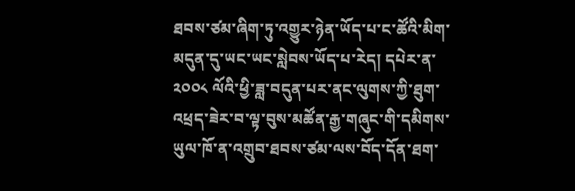ཐབས་ཙམ་ཞིག་ཏུ་འགྱུར་ཉེན་ཡོད་པ་ང་ཚོའི་མིག་མདུན་དུ་ཡང་ཡང་སླེབས་ཡོད་པ་རེད། དཔེར་ན་༢༠༠༨ ལོའི་ཕྱི་ཟླ་བདུན་པར་ནང་ལུགས་ཀྱི་ཐུག་འཕྲད་ཟེར་བ་ལྟ་བུས་མཚོན་རྒྱ་གཞུང་གི་དམིགས་ཡུལ་ཁོ་ན་འགྲུབ་ཐབས་ཙམ་ལས་བོད་དོན་ཐག་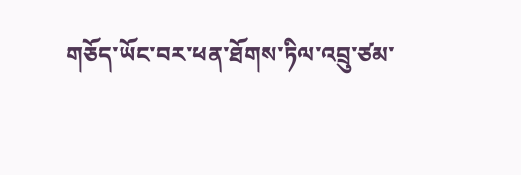གཅོད་ཡོང་བར་ཕན་ཐོགས་ཏིལ་འབྲུ་ཙམ་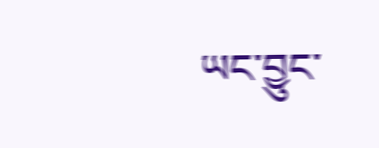ཡང་བྱུང་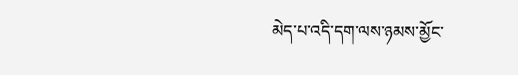མེད་པ་འདི་དག་ལས་ཉམས་མྱོང་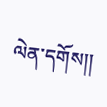ལེན་དགོས།།